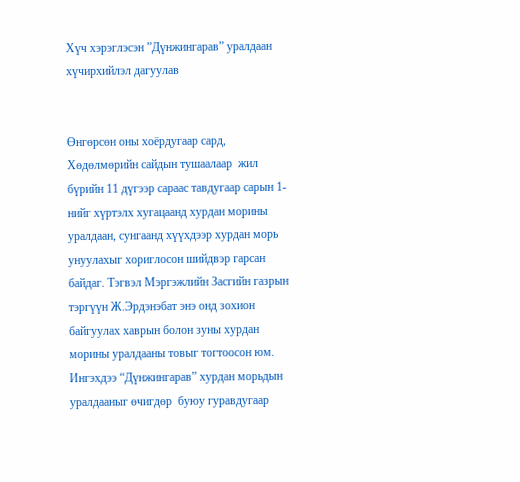Хүч хэрэглэсэн ”Дүнжингарав” уралдаан хүчирхийлэл дагуулав


Өнгөрсөн оны хоёрдугаар сард, Хөдөлмөрийн сайдын тушаалаар  жил бүрийн 11 дүгээр сараас тавдугаар сарын 1-нийг хүртэлх хугацаанд хурдан морины уралдаан, сунгаанд хүүхдээр хурдан морь унуулахыг хориглосон шийдвэр гарсан байдаг. Тэгвэл Мэргэжлийн Засгийн газрын тэргүүн Ж.Эрдэнэбат энэ онд зохион байгуулах хаврын болон зуны хурдан морины уралдааны товыг тогтоосон юм. Ингэхдээ “Дүнжингарав” хурдан морьдын уралдааныг өчигдөр  буюу гуравдугаар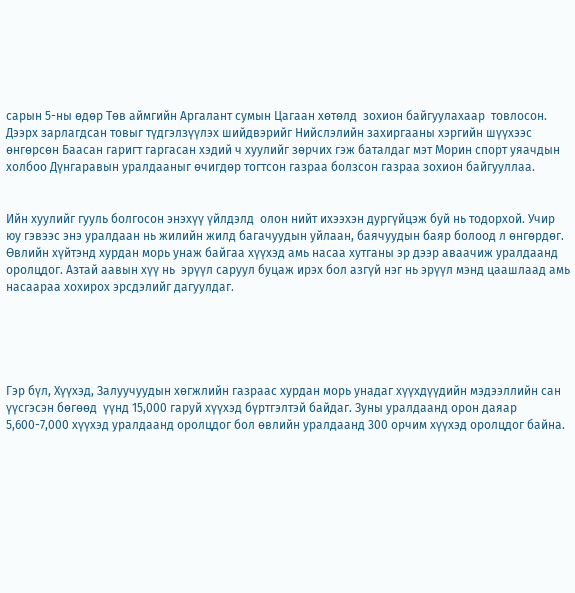сарын 5-ны өдөр Төв аймгийн Аргалант сумын Цагаан хөтөлд  зохион байгуулахаар  товлосон. Дээрх зарлагдсан товыг түдгэлзүүлэх шийдвэрийг Нийслэлийн захиргааны хэргийн шүүхээс өнгөрсөн Баасан гаригт гаргасан хэдий ч хуулийг зөрчих гэж баталдаг мэт Морин спорт уяачдын холбоо Дүнгаравын уралдааныг өчигдөр тогтсон газраа болзсон газраа зохион байгууллаа.


Ийн хуулийг гууль болгосон энэхүү үйлдэлд  олон нийт ихээхэн дургүйцэж буй нь тодорхой. Учир юу гэвээс энэ уралдаан нь жилийн жилд багачуудын уйлаан, баячуудын баяр болоод л өнгөрдөг. Өвлийн хүйтэнд хурдан морь унаж байгаа хүүхэд амь насаа хутганы эр дээр аваачиж уралдаанд оролцдог. Азтай аавын хүү нь  эрүүл саруул буцаж ирэх бол азгүй нэг нь эрүүл мэнд цаашлаад амь насаараа хохирох эрсдэлийг дагуулдаг.





Гэр бүл, Хүүхэд, Залуучуудын хөгжлийн газраас хурдан морь унадаг хүүхдүүдийн мэдээллийн сан үүсгэсэн бөгөөд  үүнд 15,000 гаруй хүүхэд бүртгэлтэй байдаг. Зуны уралдаанд орон даяар 5,600-7,000 хүүхэд уралдаанд оролцдог бол өвлийн уралдаанд 300 орчим хүүхэд оролцдог байна.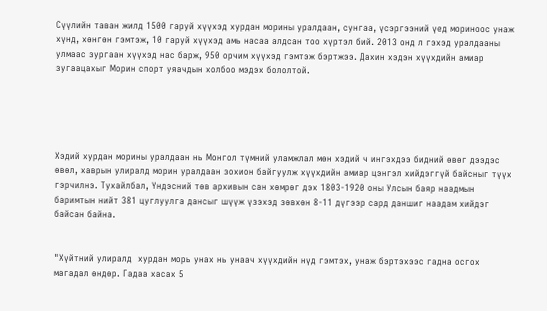Сүүлийн таван жилд 1500 гаруй хүүхэд хурдан морины уралдаан, сунгаа, үсэргээний үед мориноос унаж хүнд, хөнгөн гэмтэж, 10 гаруй хүүхэд амь насаа алдсан тоо хүртэл бий. 2013 онд л гэхэд уралдааны улмаас зургаан хүүхэд нас барж, 950 орчим хүүхэд гэмтэж бэртжээ. Дахин хэдэн хүүхдийн амиар зугаацахыг Морин спорт уяачдын холбоо мэдэх бололтой.





Хэдий хурдан морины уралдаан нь Монгол түмний уламжлал мөн хэдий ч ингэхдээ бидний өвөг дээдэс өвөл, хаврын улиралд морин уралдаан зохион байгуулж хүүхдийн амиар цэнгэл хийдэггүй байсныг түүх гэрчилнэ. Тухайлбал, Үндэсний төв архивын сан хөмрөг дэх 1803-1920 оны Улсын баяр наадмын баримтын нийт 381 цуглуулга дансыг шүүж үзэхэд зөвхөн 8-11 дүгээр сард даншиг наадам хийдэг байсан байна.


"Хүйтний улиралд  хурдан морь унах нь унаач хүүхдийн нүд гэмтэх, унаж бэртэхээс гадна осгох магадал өндөр. Гадаа хасах 5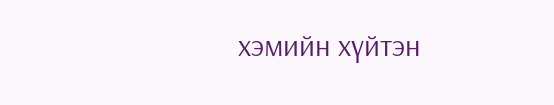хэмийн хүйтэн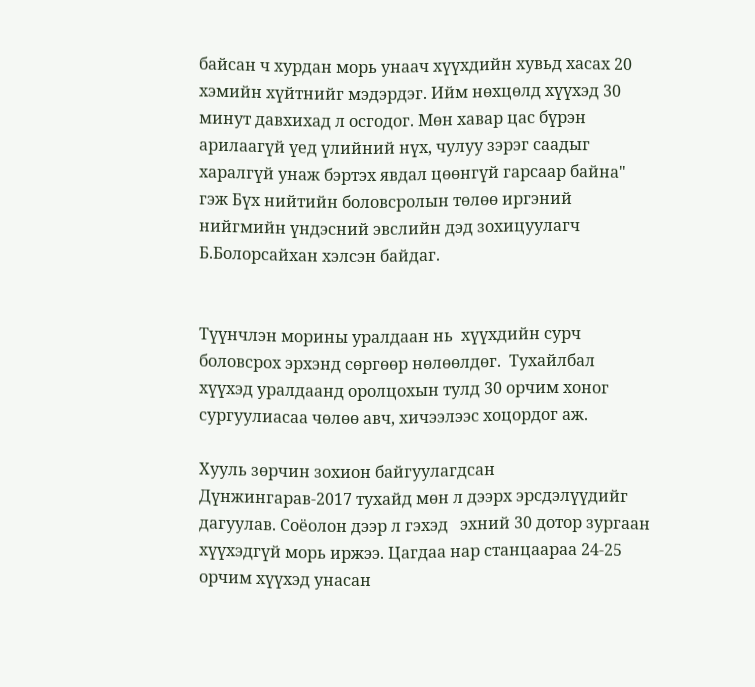байсан ч хурдан морь унаач хүүхдийн хувьд хасах 20 хэмийн хүйтнийг мэдэрдэг. Ийм нөхцөлд хүүхэд 30 минут давхихад л осгодог. Мөн хавар цас бүрэн арилаагүй үед үлийний нүх, чулуу зэрэг саадыг харалгүй унаж бэртэх явдал цөөнгүй гарсаар байна" гэж Бүх нийтийн боловсролын төлөө иргэний нийгмийн үндэсний эвслийн дэд зохицуулагч Б.Болорсайхан хэлсэн байдаг.


Түүнчлэн морины уралдаан нь  хүүхдийн сурч боловсрох эрхэнд сөргөөр нөлөөлдөг.  Тухайлбал хүүхэд уралдаанд оролцохын тулд 30 орчим хоног сургуулиасаа чөлөө авч, хичээлээс хоцордог аж.

Хууль зөрчин зохион байгуулагдсан Дүнжингарав-2017 тухайд мөн л дээрх эрсдэлүүдийг дагуулав. Соёолон дээр л гэхэд   эхний 30 дотор зургаан  хүүхэдгүй морь иржээ. Цагдаа нар станцаараа 24-25 орчим хүүхэд унасан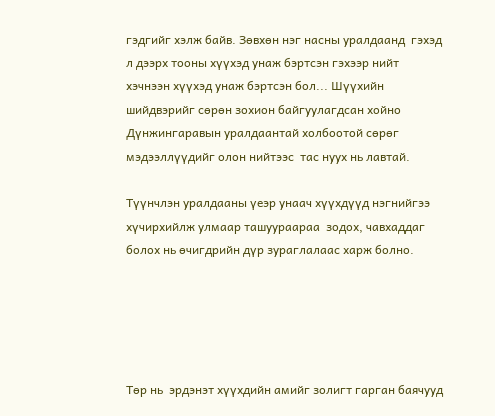гэдгийг хэлж байв. Зөвхөн нэг насны уралдаанд  гэхэд л дээрх тооны хүүхэд унаж бэртсэн гэхээр нийт хэчнээн хүүхэд унаж бэртсэн бол... Шүүхийн шийдвэрийг сөрөн зохион байгуулагдсан хойно Дүнжингаравын уралдаантай холбоотой сөрөг мэдээллүүдийг олон нийтээс  тас нуух нь лавтай.

Түүнчлэн уралдааны үеэр унаач хүүхдүүд нэгнийгээ хүчирхийлж улмаар ташуураараа  зодох, чавхаддаг болох нь өчигдрийн дүр зураглалаас харж болно.





Төр нь  эрдэнэт хүүхдийн амийг золигт гарган баячууд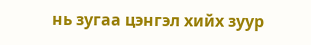нь зугаа цэнгэл хийх зуур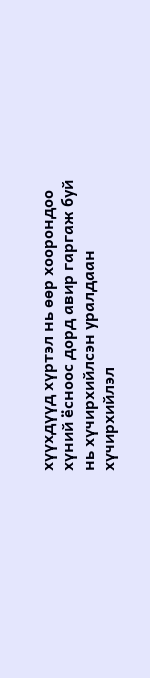хүүхдүүд хүртэл нь өөр хоорондоо хүний ёсноос дорд авир гаргаж буй нь хүчирхийлсэн уралдаан хүчирхийлэл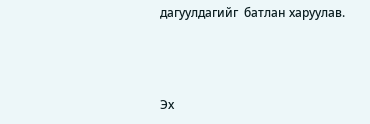дагуулдагийг  батлан харуулав.



Эх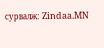сурвалж: Zindaa.MN